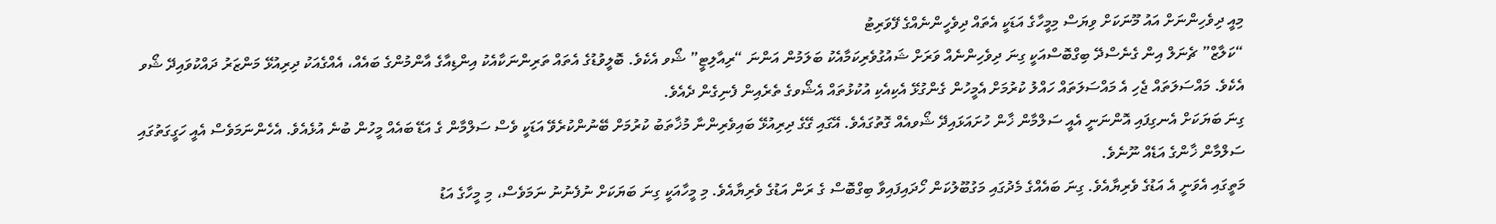މިއީ ދިވެހިންނަށް އައު މޫނަކަށް ވިޔަސް މިމީހާގެ އަޑަކީ އެތައް ދިވެހީންނެއްގެ ފޭވަރިޓު
“ކަލާޒް” ޗެނަލް އިން ގެނެސްދޭ ބިގްބޮސްއަކީ ގިނަ ދިވެހިންނެއް ވަރަށް ޝައުގުވެރިކަމާއެކު ބަލަމުން އަންނަ “ރިއާލިޓީ” ޝޯވ އެކެވެ. ބޮލީވުޑުގެ އެތައް ތަރިންނަކާއެކު އިންޑިއާގެ އާންމުންގެ ބައެއް، އެއްގެއަކު ދިރިއުޅޭ މަންޒަރު ދައްކުވައިދޭ ޝޯވ އެކެވެ. މައްސަލަތައް ޖެހި އެ މައްސަލަތައް ހައްލު ކުރުމަށް އެމީހުން ގެންގުޅޭ އެކިއެކި އުކުޅުތައް އެޝޯވގެ ތެރެއިން ފެނިގެން ދެއެވެ.
ގިނަ ބަޔަކަށް އެނގިފައި އޮންނަނީ އެއީ ސަލްމާން ޚާން ހުށައަޅައިދޭ ޝޯވއެއް ގޮތުގައެވެ. އޭގައި ގޭގެ ދިރިއުޅޭ ބައިވެރިންނާ މުޚާތަބު ކުރުމަށް ބޭނުންކުރެވޭ އަޑަކީ ވެސް ސަލްމާން ގެ އަޑޭ ބައެއް މީހުން ބުނެ އުޅެއެވެ. އެހެންނަމަވެސް އެއީ ހަގީގަތުގައި ސަލްމާން ޚާންގެ އަޑެއް ނޫނެވެ.
މަތީގައި އެވަނީ އެ އަޑުގެ ވެރިޔާއެވެ. ގިނަ ބައެއްގެ މެދުގައި މަގުބޫލުކަން ހޯދައިފައިވާ ބިގްބޮސް ގެ ރަން އަޑުގެ ވެރިޔާއެވެ. މި މީހާއަކީ ގިނަ ބަޔަކަށް ނުފެނުނު ނަމަވެސް، މި މީހާގެ އަޑު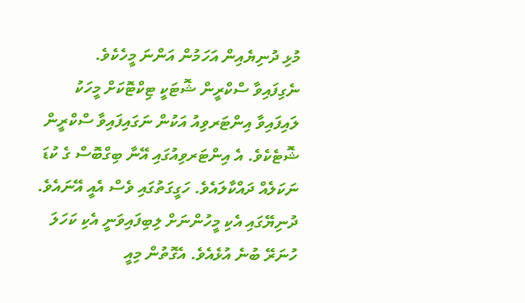މުޅި ދުނިޔެއިން އަހަމުން އަންނަ މީހެކެވެ.
ނެގިފައިވާ ސްކްރީން ޝޮޓަކީ ޓިކްޓޮކަށް މީހަކު ލައިފައިވާ އިންޓަރވިއު އަކުން ނަގައިފައިވާ ސްކްރީން ޝޮޓެކެވެ. އެ އިންޓަރވިއުގައި އޭނާ ބިގްބޮސް ގެ ކުޑަ ނަކަލެއް ދައްކާލައެވެ. ހަގީގަތުގައި ވެސް އެއީ އޭނައެވެ.
ދުނިޔޭގައި އެކި މީހުންނަށް ލިބިފައިވަނީ އެކި ކަހަލަ ހުނަރޭ ބުނެ އުޅެއެވެ. އެގޮތުން މިއީ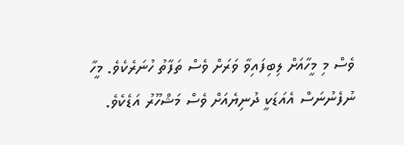ވެސް މި މީހާއަށް ލިބިފައިވާ ވަރަށް ވެސް ތަފާތު ހުނަރެކެވެ. މީހާ ނުފެނުނަސް އެއަޑަކީ ދުނިޔެއަށް ވެސް މަޝްހޫރު އަޑެކެވެ.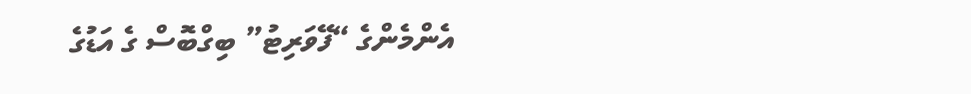އެންމެންގެ “ފޭވަރިޓު” ބިގްބޮސް ގެ އަޑުގެ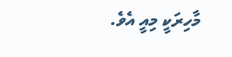މާހިރަކީ މިއީ އެވެ.